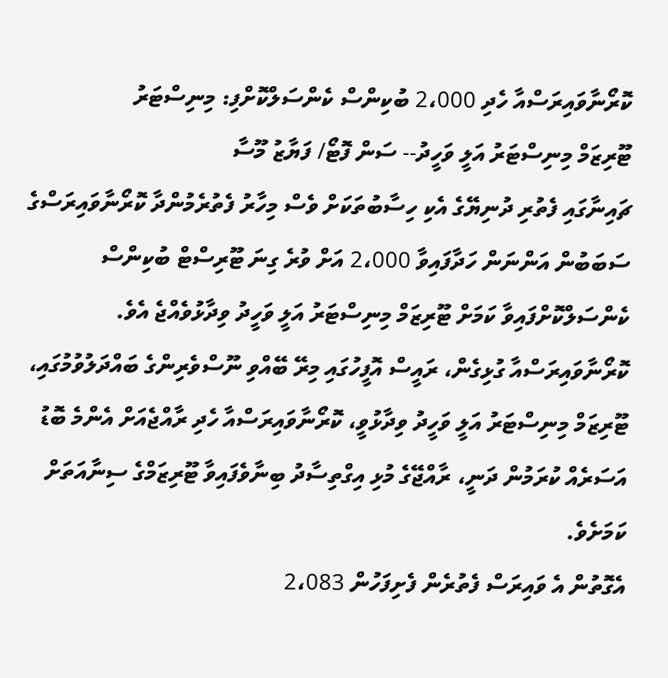ކޮރޯނާވައިރަސްއާ ހެދި 2،000 ބުކިންސް ކެންސަލްކޮށްފި: މިނިސްޓަރު
ޓޫރިޒަމް މިނިސްޓަރު އަލީ ވަހީދު-- ސަން ފޮޓޯ/ ފަޔާޒު މޫސާ
ޗައިނާގައި ފެތުރި ދުނިޔޭގެ އެކި ހިސާބުތަކަށް ވެސް މިހާރު ފެތުރެމުންދާ ކޮރޯނާވައިރަސްގެ ސަބަބުން އަންނަން ހަދާފައިވާ 2،000 އަށް ވުރެ ގިނަ ޓޫރިސްޓް ބުކިންސް ކެންސަލްކޮށްފައިވާ ކަމަށް ޓޫރިޒަމް މިނިސްޓަރު އަލީ ވަހީދު ވިދާޅުވެއްޖެ އެވެ.
ކޮރޯނާވައިރަސްއާ ގުޅިގެން، ރައީސް އޮފީހުގައި މިރޭ ބޭއްވި ނޫސްވެރިންގެ ބައްދަލުވުމުގައި، ޓޫރިޒަމް މިނިސްޓަރު އަލީ ވަހީދު ވިދާޅުވީ، ކޮރޯނާވައިރަސްއާ ހެދި ރާއްޖެއަށް އެންމެ ބޮޑު އަސަރެއް ކުރަމުން ދަނީ، ރާއްޖޭގެ މުޅި އިގްތިސާދު ބިނާވެފައިވާ ޓޫރިޒަމްގެ ސިނާއަތަށް ކަމަށެވެ.
އެގޮތުން އެ ވައިރަސް ފެތުރެން ފެށިފަހުން 2،083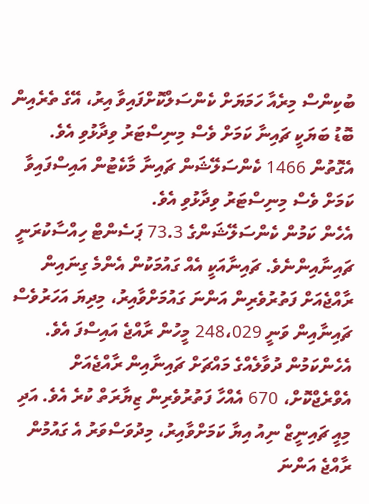ބުކިންސް މިރެއާ ހަމަޔަށް ކެންސަލްކޮށްފައިވާ އިރު، އޭގެ ތެރެއިން ބޮޑު ބަޔަކީ ޗައިނާ ކަމަށް ވެސް މިނިސްޓަރު ވިދާޅުވި އެވެ. އެގޮތުން 1466 ކެންސަލޭޝަން ޗައިނާ މާކެޓުން އައިސްފައިވާ ކަމަށް ވެސް މިނިސްޓަރު ވިދާޅުވި އެވެ.
އެހެން ކަމުން ކެންސަލޭޝަންގެ 73.3 ޕަސެންޓް ހިއްސާކުރަނީ ޗައިނާއިންނެވެ. ޗައިނާއަކީ އެއް ގައުމަކުން އެންމެ ގިނައިން ރާއްޖެއަށް ފަތުރުވެރިން އަންނަ ގައުމަށްވާއިރު، މިދިޔަ އަހަރުވެސް ޗައިނާއިން ވަނީ 248،029 މީހުން ރާއްޖެ އައިސްފަ އެވެ. އެހެންކަމުން ދުވާލެއްގެ މައްޗަށް ޗައިނާއިން ރާއްޖެއަށް އެވްރެޖްކޮށް، 670 އެއްހާ ފަތުރުވެރިން ޒިޔާރަތް ކުރެ އެވެ. އަދި މިއީ ޗައިނީޒް ނިއު އިޔާ ކަމަށްވާއިރު، މިދުވަސްވަރު އެ ގައުމުން ރާއްޖެ އަންނަ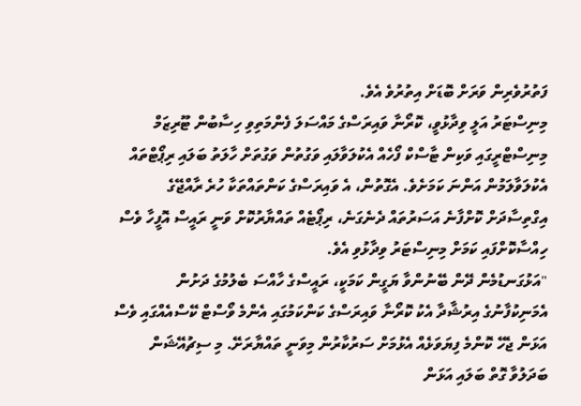ފަތުރުވެރިން ވަރަށް ބޮޑަށް އިތުރުވެ އެވެ.
މިނިސްޓަރު އަލީ ވިދާޅުވީ، ކޮރޯނާ ވައިރަސްގެ މައްސަލަ ފެންމަތިވި ހިސާބުން ޓޫރިޒަމް މިނިސްޓްރީގައި ވަކިން ޓާސްކް ފޯހެއް އެކުލަވާލައި ވަގުތުން ވަގުތަށް ހާލަތު ބަލައި ރިޕޯޓްތައް އެކުލަވާލަމުން އަންނަ ކަމަށެވެ. އެގޮތުން، އެ ވައިރަސްގެ ކަންތައްތަކާ ހުރެ ރާއްޖޭގެ އިގްތިސާދަށް ކޮށްފާނެ އަސަރުތައް ދެނެގަނެ، ރިޕޯޓެއް ތައްޔާރުކޮށް ވަނީ ރައީސް އޮފީހާ ވެސް ހިއްސާކޮށްފައި ކަމަށް މިނިސްޓަރު ވިދާޅުވި އެވެ.
"އަޅުގަނޑުމެން ދޭން ބޭނުންވާ ޔަގީން ކަމަކީ، ރައީސްގެ ހާއްސަ ބެލުމުގެ ދަށުން އެމަނިކުފާނުގެ އިރުޝާދާ އެކު ކޮރޯނާ ވައިރަސްގެ ކަންކަމުގައި އެންމެ ވޯސްޓް ކޭސްއެއްގައި ވެސް އަޅަން ޖެހޭ ކޮންމެ ފިޔަވަޅެއް އެޅުމަށް ސަރުކާރުން މިވަނީ ތައްޔާރަށޭ. މި ސިޗުއޭޝަން ބަދަލުވާ ގޮތް ބަލައި އަޅަން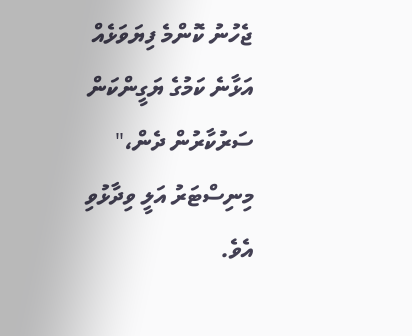ޖެހުނު ކޮންމެ ފިޔަވަޅެއް އަޅާނެ ކަމުގެ ޔަގީންކަން ސަރުކާރުން ދެން،" މިނިސްޓަރު އަލީ ވިދާޅުވި އެވެ.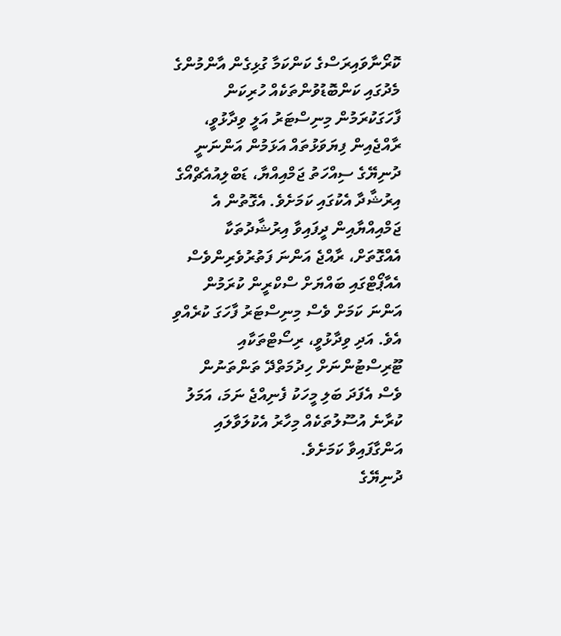ކޮރޯނާވައިރަސްގެ ކަންކަމާ ގުޅިގެން އާންމުންގެ މެދުގައި ކަންބޮޑުވުންތަކެއް ހުރިކަން ފާހަގަކުރަމުން މިނިސްޓަރު އަލީ ވިދާޅުވީ، ރާއްޖެއިން ފިޔަވަޅުތައް އަޅަމުން އަންނަނީ ދުނިޔޭގެ ސިއްހަތު ޖަމްއިއްޔާ، ޑަބްލިއުއެޗްއޯގެ އިރުޝާދާ އެކުގައި ކަމަށެވެ. އެގޮތުން އެ ޖަމްއިއްޔާއިން ދީފައިވާ އިރުޝާދުތަކާ އެއްގޮތަށް، ރާއްޖެ އަންނަ ފަތުރުވެރިންވެސް އެއާޕޯޓްގައި ބައްޔަށް ސްކްރީން ކުރަމުން އަންނަ ކަމަށް ވެސް މިނިސްޓަރު ފާހަގަ ކުރެއްވި އެވެ. އަދި ވިދާޅުވީ، ރިސޯޓްތަކާއި ޓޫރިސްޓުންނަށް ހިދުމަތްދޭ ތަންތަނުން ވެސް އެފަދަ ބަލި މީހަކު ފެނިއްޖެ ނަމަ، އަމަލު ކުރާނެ އުސޫލުތަކެއް މިހާރު އެކުލަވާލައި އަންގާފައިވާ ކަމަށެވެ.
ދުނިޔޭގެ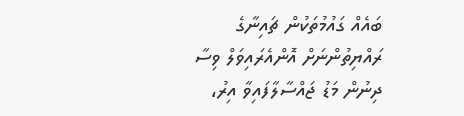ބައެއް ގައުމުތަކުން ޗައިނާގެ ރައްޔިތުންނަށް އޮންއެރައިވަލް ވިސާ ދިނުން މަޑު ޖައްސާލާފައިވާ އިރު،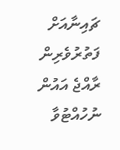ޗައިނާއަށް ފަތުރުވެރިން ރާއްޖެ އައުން ނުހުއްޓުވާ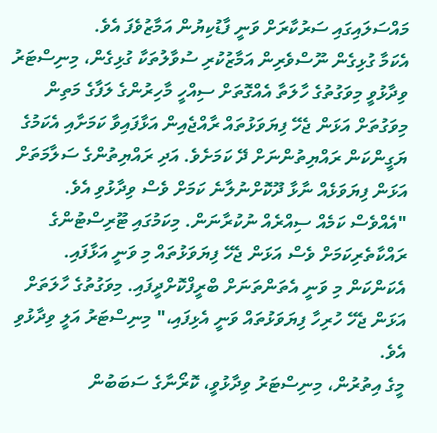މައްސަލައިގައި ސަރުކާރަށް ވަނީ ފާޑުކިޔުން އަމާޒުވެފަ އެވެ.
އެކަމާ ގުޅިގެން ނޫސްވެރިން އަމާޒުކުރި ސުވާލުތަކާ ގުޅިގެން، މިނިސްޓަރު ވިދާޅުވީ މިވަގުތުގެ ހާލަތާ އެއްގޮތަށް ސިއްހީ މާހިރުންގެ ލަފާގެ މަތިން މިވަގުތަށް އަޅަން ޖެހޭ ފިޔަވަޅުތައް ރާއްޖެއިން އަޅާފައިވާ ކަމަށާއި އެކަމުގެ ޔަގީންކަން ރައްޔިތުންނަށް ދޭ ކަމަށެވެ. އަދި ރައްޔިތުންގެ ސަލާމަތަށް އަޅަން ފިޔަވަޅެއް ނާޅާ ދޫކޮށްނުލާނެ ކަމަށް ވެސް ވިދާޅުވި އެވެ.
"އެއްވެސް ކަމެއް ސިއްރެއް ނުކުރާނަން. މިކަމުގައި ޓޫރިސްޓުންގެ ރައްކާތެރިކަމަށް ވެސް އަޅަން ޖެހޭ ފިޔަވަޅުތައް މި ވަނީ އަޅާފައި. އެކަންކަން މި ވަނީ އެތަންތަނަށް ބްރީފްކޮށްދީފައި. މިވަގުތުގެ ހާލަތަށް އަޅަން ޖެހޭ ހުރިހާ ފިޔަވަޅުތައް ވަނީ އެޅިފައި،" މިނިސްޓަރު އަލީ ވިދާޅުވި އެވެ.
މީގެ އިތުރުން، މިނިސްޓަރު ވިދާޅުވީ، ކޮރޯނާގެ ސަބަބުން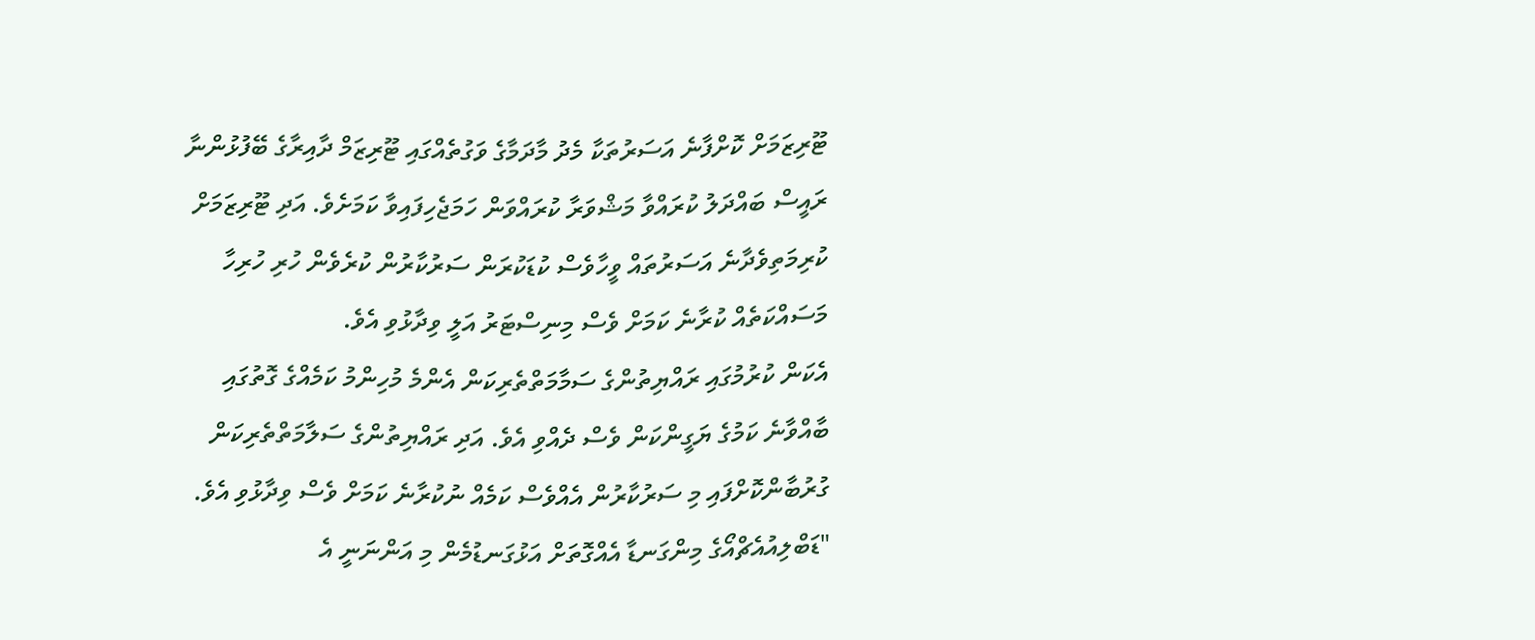ޓޫރިޒަމަށް ކޮށްފާނެ އަސަރުތަކާ މެދު މާދަމާގެ ވަގުތެއްގައި ޓޫރިޒަމް ދާއިރާގެ ބޭފުޅުންނާ ރައީސް ބައްދަލު ކުރައްވާ މަޝްވަރާ ކުރައްވަން ހަމަޖެހިފައިވާ ކަމަށެވެ. އަދި ޓޫރިޒަމަށް ކުރިމަތިވެދާނެ އަސަރުތައް ވީހާވެސް ކުޑަކުރަން ސަރުކާރުން ކުރެވެން ހުރި ހުރިހާ މަސައްކަތެއް ކުރާނެ ކަމަށް ވެސް މިނިސްޓަރު އަލީ ވިދާޅުވި އެވެ.
އެކަން ކުރުމުގައި ރައްޔިތުންގެ ސަމާމަތްތެރިކަން އެންމެ މުހިންމު ކަމެއްގެ ގޮތުގައި ބާއްވާނެ ކަމުގެ ޔަގީންކަން ވެސް ދެއްވި އެވެ. އަދި ރައްޔިތުންގެ ސަލާމަތްތެރިކަން ގުރުބާންކޮށްފައި މި ސަރުކާރުން އެއްވެސް ކަމެއް ނުކުރާނެ ކަމަށް ވެސް ވިދާޅުވި އެވެ.
"ޑަބްލިއުއެޗްއޯގެ މިންގަނޑާ އެއްގޮތަށް އަޅުގަނޑުމެން މި އަންނަނީ އެ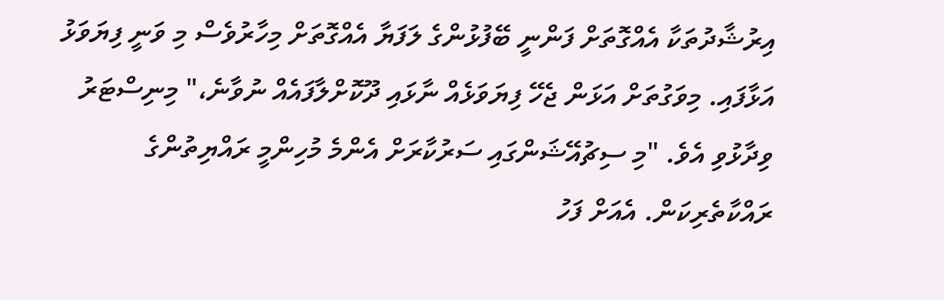އިރުޝާދުތަކާ އެއްގޮތަށް ފަންނީ ބޭފުޅުންގެ ލަފަޔާ އެއްގޮތަށް މިހާރުވެސް މި ވަނީ ފިޔަވަޅު އަޅާފައި. މިވަގުތަށް އަޅަން ޖެހޭ ފިޔަވަޅެއް ނާޅައި ދޫކޮށްލާފައެއް ނުވާނެ،" މިނިސްޓަރު ވިދާޅުވި އެވެ. "މި ސިޗުއޭޝަންގައި ސަރުކާރަށް އެންމެ މުހިންމީ ރައްޔިތުންގެ ރައްކާތެރިކަން. އެއަށް ފަހު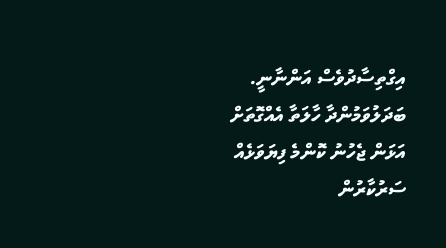އިގްތިސާދުވެސް އަންނާނީ. ބަދަލުވަމުންދާ ހާލަތާ އެއްގޮތަށް އަޅަން ޖެހުނު ކޮންމެ ފިޔަވަޅެއް ސަރުކާރުން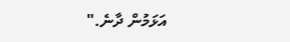އަޅަމުން ދާނެ."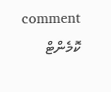comment ކޮމެންޓް